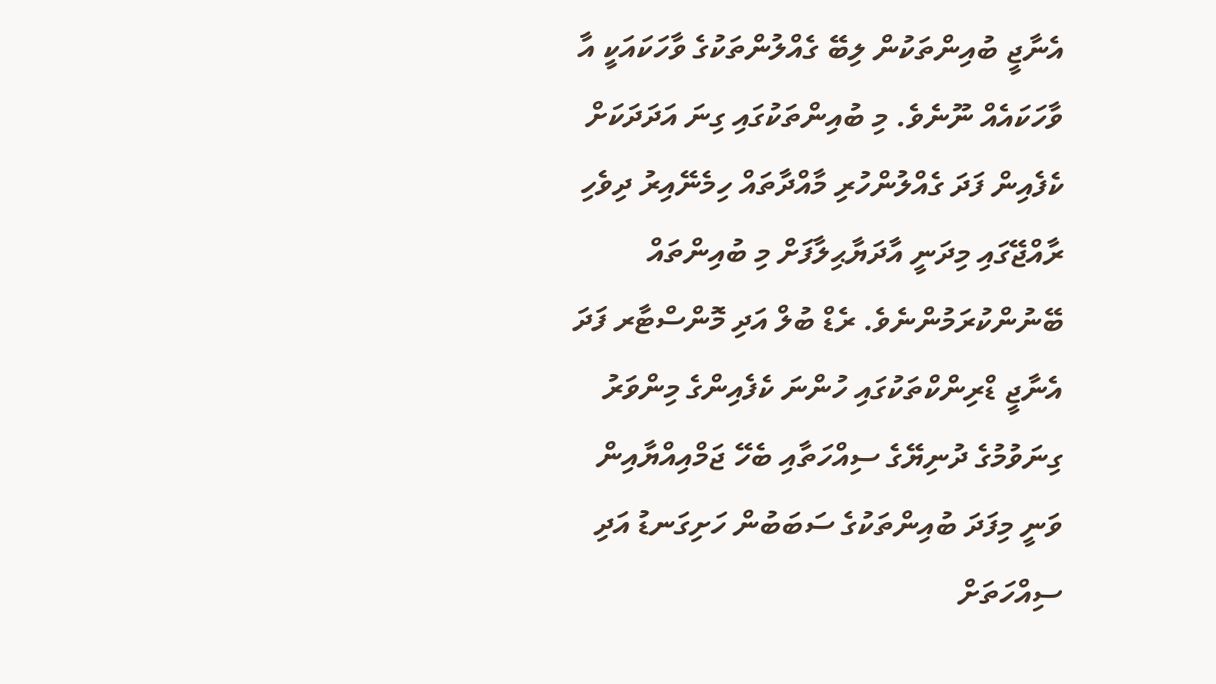އެނާޖީ ބުއިންތަކުން ލިބޭ ގެއްލުންތަކުގެ ވާހަކައަކީ އާ ވާހަކައެއް ނޫނެވެ. މި ބުއިންތަކުގައި ގިނަ އަދަދަކަށް ކެފެއިން ފަދަ ގެއްލުންހުރި މާއްދާތައް ހިމެނޭއިރު ދިވެހި ރާއްޖޭގައި މިދަނީ އާދަޔާޙިލާފަށް މި ބުއިންތައް ބޭނުންކުރަމުންނެވެ. ރެޑް ބުލް އަދި މޮންސްޓާރ ފަދަ އެނާޖީ ޑްރިންކްތަކުގައި ހުންނަ ކެފެއިންގެ މިންވަރު ގިނަވުމުގެ ދުނިޔޭގެ ސިއްހަތާއި ބެހޭ ޖަމްއިއްޔާއިން ވަނީ މިފަދަ ބުއިންތަކުގެ ސަބަބުން ހަށިގަނޑު އަދި ސިއްހަތަށް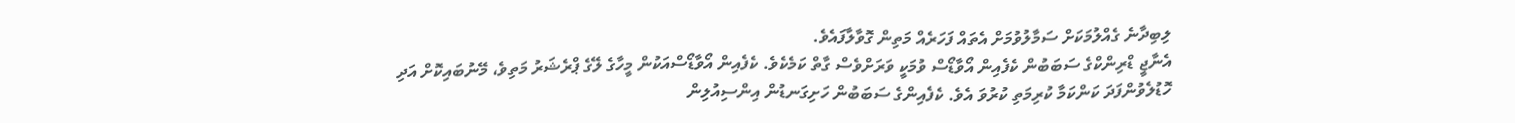ލިބިދާނެ ގެއްލުމަކަށް ސަމާލުވުމަށް އެތައް ފަހަރެއް މަތިން ގޮވާލާފައެވެ.
އެނާޖީ ޑްރިންކްގެ ސަބަބުން ކެފެއިން އޯވާޑޯސް ވުމަކީ ވަރަށްވެސް ގާތް ކަމެކެވެ. ކެފެއިން އޯވާޑޯސްއަކުން މީހާގެ ލޭގެ ޕްރެޝަރު މަތިވެ، މޭނުބައިކޮށް އަދި ހޮޑުލެވުންފަދަ ކަންކަމާ ކުރިމަތި ކުރުވަ އެވެ. ކެފެއިންގެ ސަބަބުން ހަށިގަނޑުން އިންސިއުލިން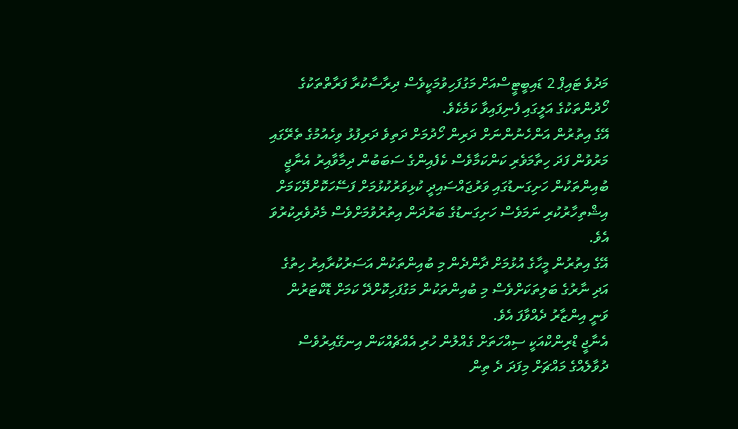މަދުވެ ޓައިޕް 2 ޑައިބީޓީސްއަށް މަގުފަހިވުމަކީވެސް ދިރާސާކުރާ ފަރާތްތަކުގެ ހޯދުންތަކުގެ އަލީގައި ފެނިފައިވާ ކަމެކެވެ.
އޭގެ އިތުރުން އަންހެނުންނަށް ދަރިން ހޯދުމަށް ދަތިވެ ދަރިފުޅު ވިހެއުމުގެ ތެރޭގައި މަރުވުން ފަދަ ހިތާމަވެރި ކަންކަމާވެސް ކެފެއިންގެ ސަބަބުން ދިމާވާއިރު އެނާޖީ ބުއިންތަކުން ހަށިގަނޑުގައި ވަރުޖައްސައިދީ ކުޅިވަރުކުޅުމަށް ފަސޭހަކޮށްދޭކަމަށް އިޝްތިހާރުކުރި ނަމަވެސް ހަށިގަނޑުގެ ބަރުދަން އިތުރުވުމަށްވެސް މެދުވެރިކުރުވަ އެވެ.
އޭގެ އިތުރުން މީހާގެ އުޅުމަށް ދާންދެން މި ބުއިންތަކުން އަސަރުކުރާއިރު ހިތުގެ އަދި ނާރުގެ ބަލިތަކަށްވެސް މި ބުއިންތަކުން މަގުފަހިކޮށްދޭ ކަމަށް ޑޮކްޓަރުން ވަނީ އިންޒާރު ދެއްވާފަ އެވެ.
އެނާޖީ ޑްރިންކްއަކީ ސިއްހަތަށް ގެއްލުން ހުރި އެއްޗެއްކަން އިނގޭއިރުވެސް ދުވާލެއްގެ މައްޗަށް މިފަދަ ދެ ތިން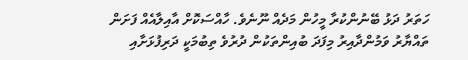ހަތަރު ދަޅު ބޭނުންކުރާ މީހުން މަދެއް ނޫނެވެ. ހާއްސަކޮށް އާއިލާއެއް ފަށަން ތައްޔާރު ވަމުންދާއިރު މިފަދަ ބުއިންތަކުން ދުރުވެ ތިބުމަކީ ދަރިފުޅަށާއި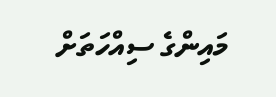މައިންގެ ސިއްހަތަށް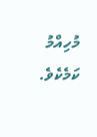މުހިއްމު ކަމެކެވެ.